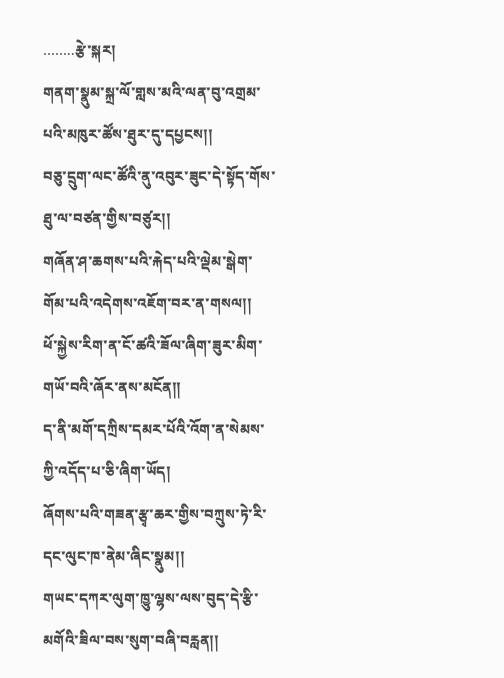……..རྩེ་སྐར།
གནག་སྣུམ་སྐྲ་ལོ་གླས་མའི་ལན་བུ་འགྲམ་པའི་མཁུར་ཚོས་ཐུར་དུ་དཔྱངས།།
བཅུ་དྲུག་ལང་ཚོའི་ནུ་འབུར་ཟུང་དེ་སྟོད་གོས་ཐུ་ལ་བཙན་གྱིས་བཙུར།།
གཞོན་ཤ་ཆགས་པའི་རྐེད་པའི་ལྡེམ་སྒེག་གོམ་པའི་འདེགས་འཇོག་བར་ན་གསལ།།
ཕོ་སྐྱེས་རིག་ན་ངོ་ཚའི་ཟོལ་ཞིག་ཟུར་མིག་གཡོ་བའི་ཞོར་ནས་མངོན།།
ད་ནི་མགོ་དཀྲིས་དམར་པོའི་འོག་ན་སེམས་ཀྱི་འདོད་པ་ཅི་ཞིག་ཡོད།
ཞོགས་པའི་གཟན་རྩྭ་ཆར་གྱིས་བཀྲུས་ཏེ་རི་དང་ལུང་ཁ་ནེམ་ཞིང་སྣུམ།།
གཡང་དཀར་ལུག་ཁྱུ་ལྷས་ལས་བུད་དེ་རྩི་མགོའི་ཟིལ་བས་སུག་བཞི་བརླན།།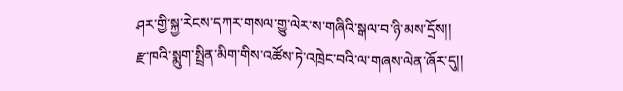ཤར་གྱི་སྐྱ་རེངས་དཀར་གསལ་གྱུ་ལེར་ས་གཞིའི་སྒལ་བ་ཉི་མས་དྲོས།།
རྫ་ཁའི་སྨུག་སྤྲིན་མིག་གིས་འཚོས་ཏེ་འཁྲེང་བའི་ལ་གཞས་ལེན་ཞོར་དུ།།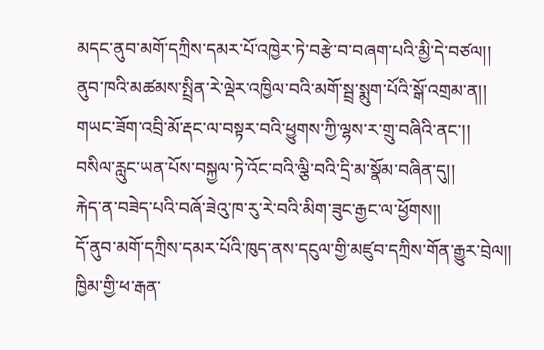མདང་ནུབ་མགོ་དཀྲིས་དམར་པོ་འཁྱེར་ཏེ་བརྩེ་བ་བཞག་པའི་མྱི་དེ་བཙལ།།
ནུབ་ཁའི་མཚམས་སྤྲིན་རེ་ལྡེར་འཁྱིལ་བའི་མགོ་སྦྲ་སྨུག་པོའི་སྒོ་འགྲམ་ན།།
གཡང་ཟོག་འབྲི་མོ་རྡང་ལ་བསྟར་བའི་ཕྱུགས་ཀྱི་ལྷས་ར་གྲུ་བཞིའི་ནང་།།
བསིལ་རླུང་ཡན་པོས་བསྐྱལ་ཏེ་འོང་བའི་ལྕི་བའི་དྲི་མ་སྣོམ་བཞིན་དུ།།
རྐེད་ན་བཟེད་པའི་བཞོ་ཟེའུ་ཁ་རུ་རེ་བའི་མིག་ཟུང་རྒྱང་ལ་ཕྱོགས།།
དོ་ནུབ་མགོ་དཀྲིས་དམར་པོའི་ཁུད་ནས་དངུལ་གྱི་མཛུབ་དཀྲིས་གོན་རྒྱུར་བྲེལ།།
ཁྱིམ་གྱི་ཕ་རྒན་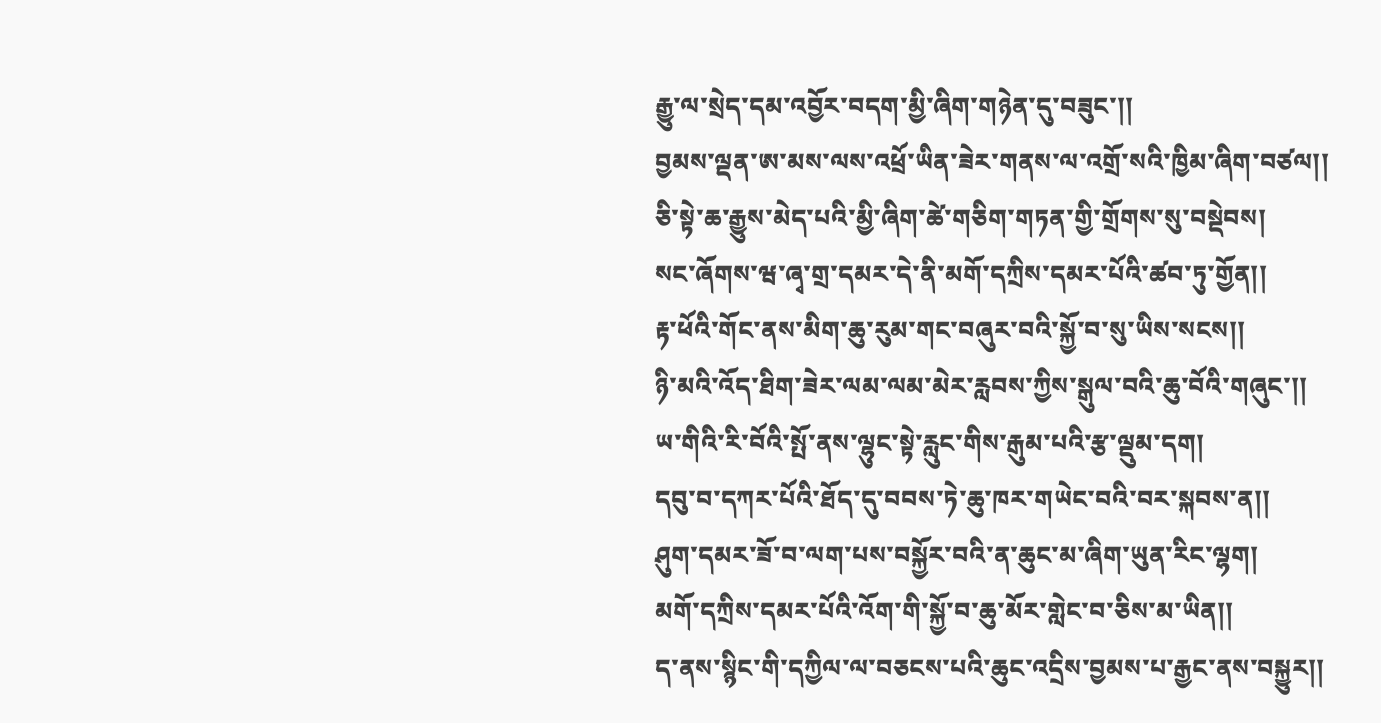རྒྱུ་ལ་སྲེད་དམ་འབྱོར་བདག་མྱི་ཞིག་གཉེན་དུ་བཟུང་།།
བྱམས་ལྡན་ཨ་མས་ལས་འཕྲོ་ཡིན་ཟེར་གནས་ལ་འགྲོ་སའི་ཁྱིམ་ཞིག་བཙལ།།
ཅི་སྟེ་ཆ་རྒྱུས་མེད་པའི་མྱི་ཞིག་ཚེ་གཅིག་གཏན་གྱི་གྲོགས་སུ་བསྡེབས།
སང་ཞོགས་ཝ་ཞྭ་གྲ་དམར་དེ་ནི་མགོ་དཀྲིས་དམར་པོའི་ཚབ་ཏུ་གྱོན།།
རྟ་ཕོའི་གོང་ནས་མིག་ཆུ་རུམ་གང་བཞུར་བའི་སྐྱོ་བ་སུ་ཡིས་སངས།།
ཉི་མའི་འོད་ཐིག་ཟེར་ལམ་ལམ་མེར་རླབས་ཀྱིས་སྒུལ་བའི་ཆུ་བོའི་གཞུང་།།
ཡ་གིའི་རི་བོའི་སྤོ་ནས་ལྷུང་སྟེ་རླུང་གིས་རྒུམ་པའི་རྩ་ལྡུམ་དག།
དབུ་བ་དཀར་པོའི་ཐོད་དུ་བབས་ཏེ་ཆུ་ཁར་གཡེང་བའི་བར་སྐབས་ན།།
ཤུག་དམར་ཟོ་བ་ལག་པས་བསྐྱོར་བའི་ན་ཆུང་མ་ཞིག་ཡུན་རིང་ལྷག།
མགོ་དཀྲིས་དམར་པོའི་འོག་གི་སྐྱོ་བ་ཆུ་མོར་གླེང་བ་ཅིས་མ་ཡིན།།
ད་ནས་སྙིང་གི་དཀྱིལ་ལ་བཅངས་པའི་ཆུང་འདྲིས་བྱམས་པ་རྒྱང་ནས་བསྐྱུར།།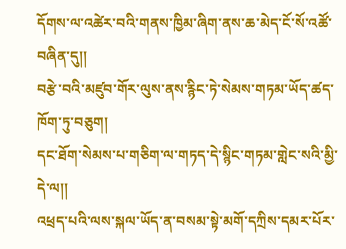དོགས་ལ་འཚེར་བའི་གནས་ཁྱིམ་ཞིག་ནས་ཆ་མེད་ངོ་སོ་འཚོ་བཞིན་དུ།།
བརྩེ་བའི་མཛུབ་གོར་ལུས་ནས་རྙིང་ཏེ་སེམས་གཏམ་ཡོད་ཚད་ཁོག་ཏུ་བཅུག།
དང་ཐོག་སེམས་པ་གཅིག་ལ་གཏད་དེ་སྙིང་གཏམ་གླེང་སའི་མྱི་དེ་ལ།།
འཕྲད་པའི་ལས་སྐལ་ཡོད་ན་བསམ་སྟེ་མགོ་དཀྲིས་དམར་པོར་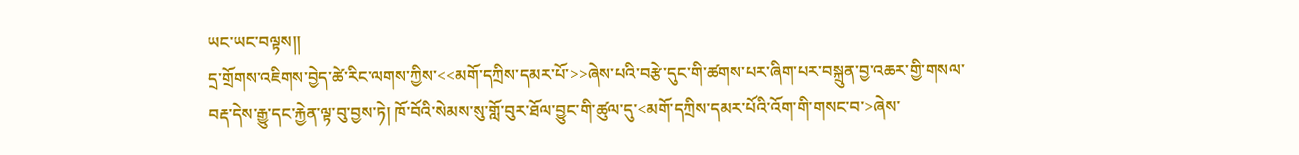ཡང་ཡང་བལྟས།།
དྲ་གྲོགས་འཇིགས་བྱེད་ཚེ་རིང་ལགས་ཀྱིས་<<མགོ་དཀྲིས་དམར་པོ་>>ཞེས་པའི་བརྩེ་དུང་གི་ཚགས་པར་ཞིག་པར་བསྐྲུན་བྱ་འཆར་གྱི་གསལ་བརྡ་དེས་རྒྱུ་དང་རྐྱེན་ལྟ་བུ་བྱས་ཏེ། ཁོ་བོའི་སེམས་སུ་གློ་བུར་ཐོལ་བྱུང་གི་ཚུལ་དུ་<མགོ་དཀྲིས་དམར་པོའི་འོག་གི་གསང་བ་>ཞེས་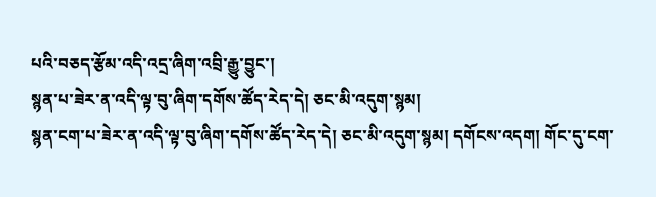པའི་བཅད་རྩོམ་འདི་འདྲ་ཞིག་འབྲི་རྒྱུ་བྱུང་།
སྙན་པ་ཟེར་ན་འདི་ལྟ་བུ་ཞིག་དགོས་ཚོད་རེད་དེ། ཅང་མི་འདུག་སྙམ།
སྙན་ངག་པ་ཟེར་ན་འདི་ལྟ་བུ་ཞིག་དགོས་ཚོད་རེད་དེ། ཅང་མི་འདུག་སྙམ། དགོངས་འདག། གོང་དུ་ངག་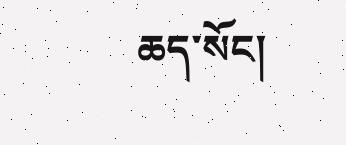ཆད་སོང།